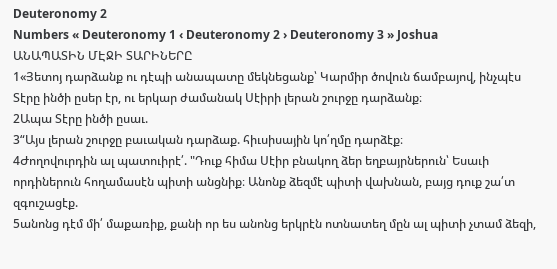Deuteronomy 2
Numbers « Deuteronomy 1 ‹ Deuteronomy 2 › Deuteronomy 3 » Joshua
ԱՆԱՊԱՏԻՆ ՄԷՋԻ ՏԱՐԻՆԵՐԸ
1«Յետոյ դարձանք ու դէպի անապատը մեկնեցանք՝ Կարմիր ծովուն ճամբայով, ինչպէս Տէրը ինծի ըսեր էր, ու երկար ժամանակ Սէիրի լերան շուրջը դարձանք։
2Ապա Տէրը ինծի ըսաւ.
3“Այս լերան շուրջը բաւական դարձաք. հիւսիսային կո՛ղմը դարձէք։
4Ժողովուրդին ալ պատուիրէ՛. "Դուք հիմա Սէիր բնակող ձեր եղբայրներուն՝ Եսաւի որդիներուն հողամասէն պիտի անցնիք։ Անոնք ձեզմէ պիտի վախնան, բայց դուք շա՛տ զգուշացէք.
5անոնց դէմ մի՛ մաքառիք, քանի որ ես անոնց երկրէն ոտնատեղ մըն ալ պիտի չտամ ձեզի,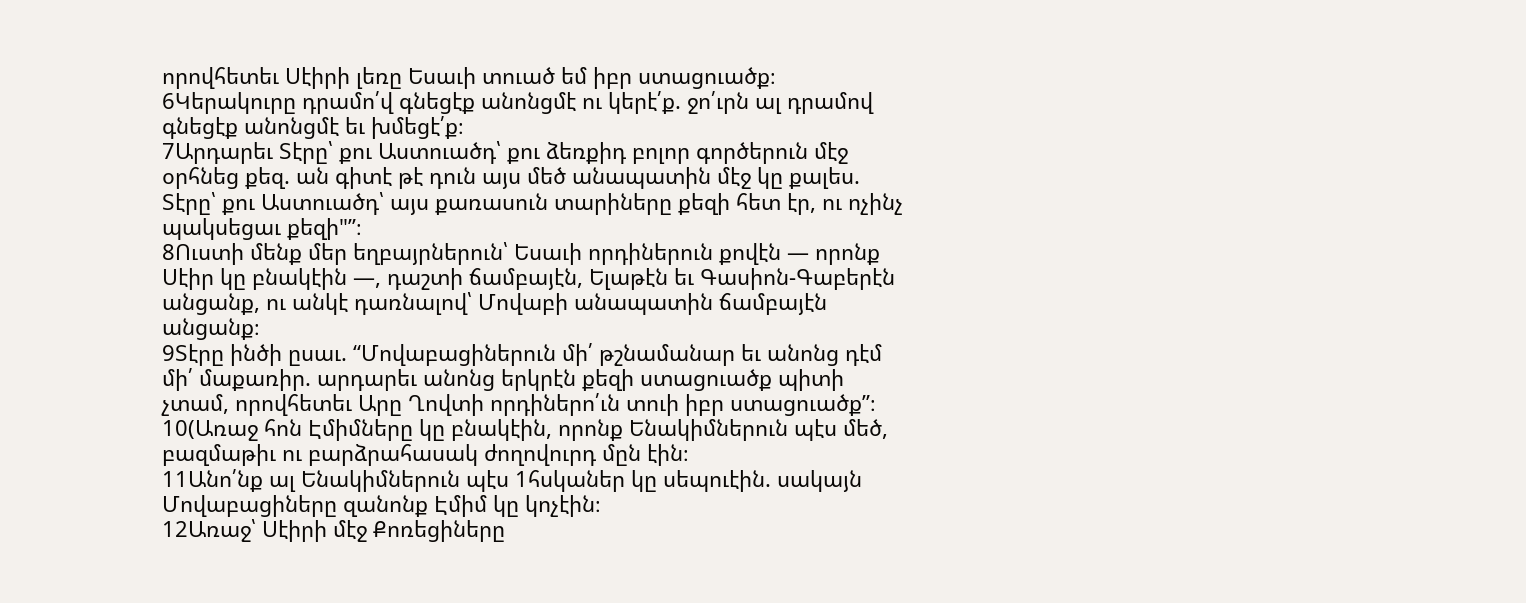որովհետեւ Սէիրի լեռը Եսաւի տուած եմ իբր ստացուածք։
6Կերակուրը դրամո՛վ գնեցէք անոնցմէ ու կերէ՛ք. ջո՛ւրն ալ դրամով գնեցէք անոնցմէ եւ խմեցէ՛ք։
7Արդարեւ Տէրը՝ քու Աստուածդ՝ քու ձեռքիդ բոլոր գործերուն մէջ օրհնեց քեզ. ան գիտէ թէ դուն այս մեծ անապատին մէջ կը քալես. Տէրը՝ քու Աստուածդ՝ այս քառասուն տարիները քեզի հետ էր, ու ոչինչ պակսեցաւ քեզի"”։
8Ուստի մենք մեր եղբայրներուն՝ Եսաւի որդիներուն քովէն — որոնք Սէիր կը բնակէին —, դաշտի ճամբայէն, Ելաթէն եւ Գասիոն-Գաբերէն անցանք, ու անկէ դառնալով՝ Մովաբի անապատին ճամբայէն անցանք։
9Տէրը ինծի ըսաւ. “Մովաբացիներուն մի՛ թշնամանար եւ անոնց դէմ մի՛ մաքառիր. արդարեւ անոնց երկրէն քեզի ստացուածք պիտի չտամ, որովհետեւ Արը Ղովտի որդիներո՛ւն տուի իբր ստացուածք”։
10(Առաջ հոն Էմիմները կը բնակէին, որոնք Ենակիմներուն պէս մեծ, բազմաթիւ ու բարձրահասակ ժողովուրդ մըն էին։
11Անո՛նք ալ Ենակիմներուն պէս 1հսկաներ կը սեպուէին. սակայն Մովաբացիները զանոնք Էմիմ կը կոչէին։
12Առաջ՝ Սէիրի մէջ Քոռեցիները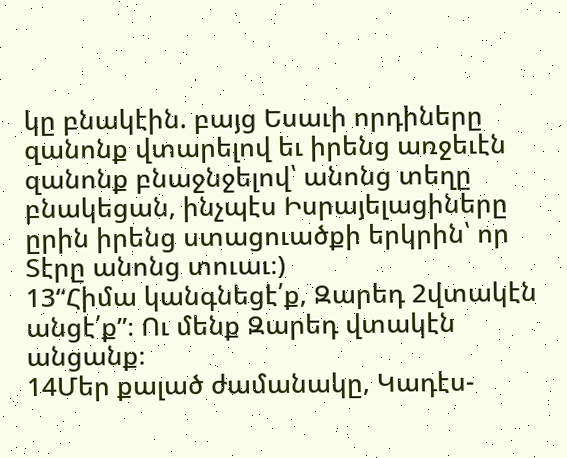կը բնակէին. բայց Եսաւի որդիները զանոնք վտարելով եւ իրենց առջեւէն զանոնք բնաջնջելով՝ անոնց տեղը բնակեցան, ինչպէս Իսրայելացիները ըրին իրենց ստացուածքի երկրին՝ որ Տէրը անոնց տուաւ։)
13“Հիմա կանգնեցէ՛ք, Զարեդ 2վտակէն անցէ՛ք”։ Ու մենք Զարեդ վտակէն անցանք։
14Մեր քալած ժամանակը, Կադէս-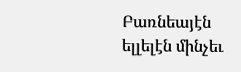Բառնեայէն ելլելէն մինչեւ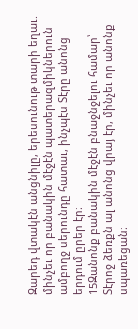Զարեդ վտակէն անցնիլը, երեսունութ տարի եղաւ. մինչեւ որ բանակին մէջէն պատերազմիկներուն ամբողջ սերունդը հատաւ, ինչպէս Տէրը անոնց երդում ըրեր էր։
15Զանոնք բանակին մէջէն բնաջնջելու համար՝ Տէրոջ ձեռքն ալ անոնց վրայ էր, մինչեւ որ անոնք սպառեցան։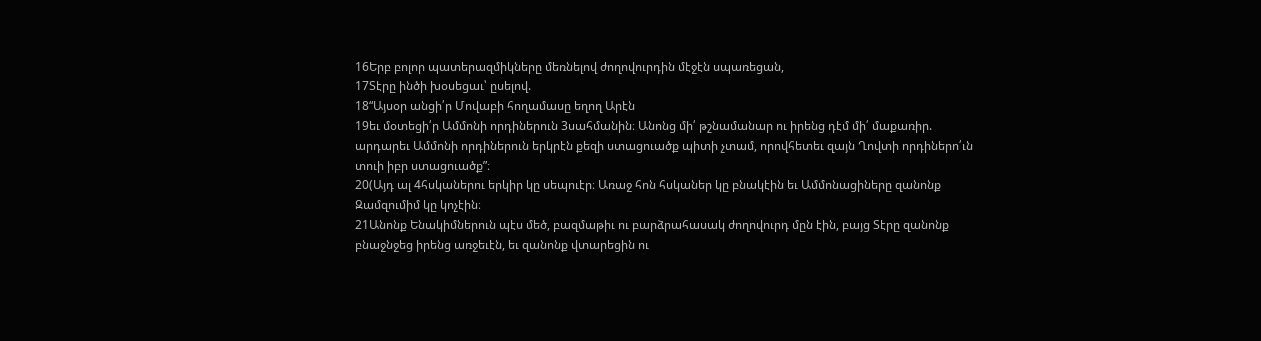16Երբ բոլոր պատերազմիկները մեռնելով ժողովուրդին մէջէն սպառեցան,
17Տէրը ինծի խօսեցաւ՝ ըսելով.
18“Այսօր անցի՛ր Մովաբի հողամասը եղող Արէն
19եւ մօտեցի՛ր Ամմոնի որդիներուն 3սահմանին։ Անոնց մի՛ թշնամանար ու իրենց դէմ մի՛ մաքառիր. արդարեւ Ամմոնի որդիներուն երկրէն քեզի ստացուածք պիտի չտամ, որովհետեւ զայն Ղովտի որդիներո՛ւն տուի իբր ստացուածք”։
20(Այդ ալ 4հսկաներու երկիր կը սեպուէր։ Առաջ հոն հսկաներ կը բնակէին եւ Ամմոնացիները զանոնք Զամզումիմ կը կոչէին։
21Անոնք Ենակիմներուն պէս մեծ, բազմաթիւ ու բարձրահասակ ժողովուրդ մըն էին, բայց Տէրը զանոնք բնաջնջեց իրենց առջեւէն, եւ զանոնք վտարեցին ու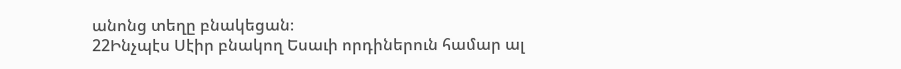անոնց տեղը բնակեցան։
22Ինչպէս Սէիր բնակող Եսաւի որդիներուն համար ալ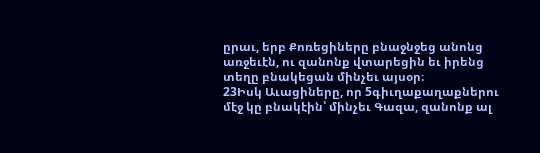ըրաւ, երբ Քոռեցիները բնաջնջեց անոնց առջեւէն, ու զանոնք վտարեցին եւ իրենց տեղը բնակեցան մինչեւ այսօր։
23Իսկ Աւացիները, որ 5գիւղաքաղաքներու մէջ կը բնակէին՝ մինչեւ Գազա, զանոնք ալ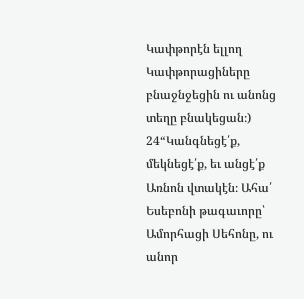Կափթորէն ելլող Կափթորացիները բնաջնջեցին ու անոնց տեղը բնակեցան։)
24“Կանգնեցէ՛ք, մեկնեցէ՛ք, եւ անցէ՛ք Առնոն վտակէն։ Ահա՛ Եսեբոնի թագաւորը՝ Ամորհացի Սեհոնը, ու անոր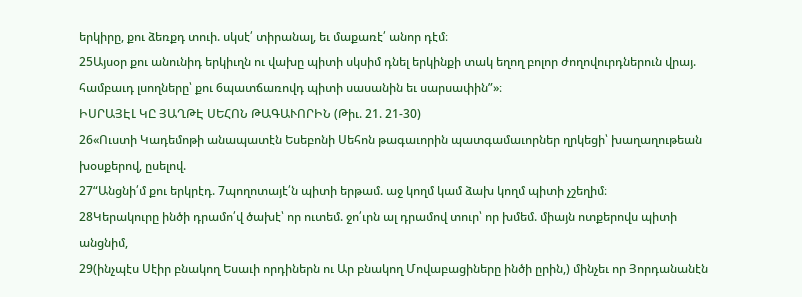երկիրը, քու ձեռքդ տուի. սկսէ՛ տիրանալ, եւ մաքառէ՛ անոր դէմ։
25Այսօր քու անունիդ երկիւղն ու վախը պիտի սկսիմ դնել երկինքի տակ եղող բոլոր ժողովուրդներուն վրայ. համբաւդ լսողները՝ քու 6պատճառովդ պիտի սասանին եւ սարսափին”»։
ԻՍՐԱՅԷԼ ԿԸ ՅԱՂԹԷ ՍԵՀՈՆ ԹԱԳԱՒՈՐԻՆ (Թիւ. 21. 21-30)
26«Ուստի Կադեմոթի անապատէն Եսեբոնի Սեհոն թագաւորին պատգամաւորներ ղրկեցի՝ խաղաղութեան խօսքերով, ըսելով.
27“Անցնի՛մ քու երկրէդ. 7պողոտայէ՛ն պիտի երթամ. աջ կողմ կամ ձախ կողմ պիտի չշեղիմ։
28Կերակուրը ինծի դրամո՛վ ծախէ՝ որ ուտեմ. ջո՛ւրն ալ դրամով տուր՝ որ խմեմ. միայն ոտքերովս պիտի անցնիմ,
29(ինչպէս Սէիր բնակող Եսաւի որդիներն ու Ար բնակող Մովաբացիները ինծի ըրին,) մինչեւ որ Յորդանանէն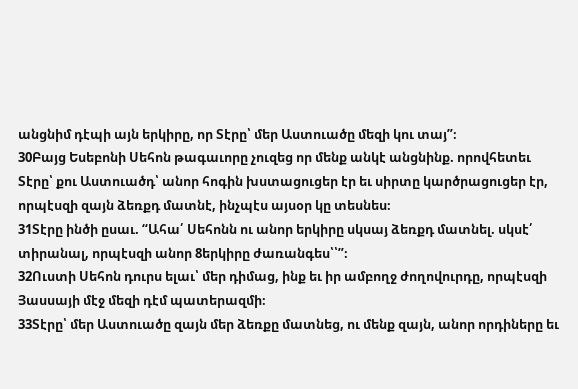անցնիմ դէպի այն երկիրը, որ Տէրը՝ մեր Աստուածը մեզի կու տայ”։
30Բայց Եսեբոնի Սեհոն թագաւորը չուզեց որ մենք անկէ անցնինք. որովհետեւ Տէրը՝ քու Աստուածդ՝ անոր հոգին խստացուցեր էր եւ սիրտը կարծրացուցեր էր, որպէսզի զայն ձեռքդ մատնէ, ինչպէս այսօր կը տեսնես։
31Տէրը ինծի ըսաւ. “Ահա՛ Սեհոնն ու անոր երկիրը սկսայ ձեռքդ մատնել. սկսէ՛ տիրանալ, որպէսզի անոր 8երկիրը ժառանգես՝՝”։
32Ուստի Սեհոն դուրս ելաւ՝ մեր դիմաց, ինք եւ իր ամբողջ ժողովուրդը, որպէսզի Յասսայի մէջ մեզի դէմ պատերազմի։
33Տէրը՝ մեր Աստուածը զայն մեր ձեռքը մատնեց, ու մենք զայն, անոր որդիները եւ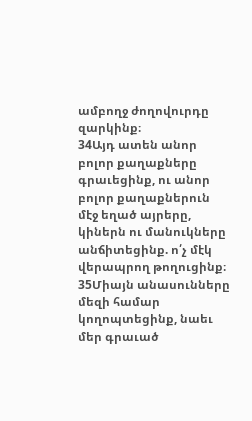ամբողջ ժողովուրդը զարկինք։
34Այդ ատեն անոր բոլոր քաղաքները գրաւեցինք, ու անոր բոլոր քաղաքներուն մէջ եղած այրերը, կիներն ու մանուկները անճիտեցինք. ո՛չ մէկ վերապրող թողուցինք։
35Միայն անասունները մեզի համար կողոպտեցինք, նաեւ մեր գրաւած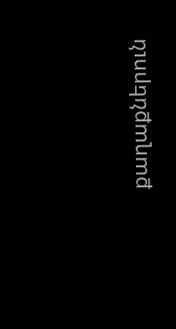քաղաքներուն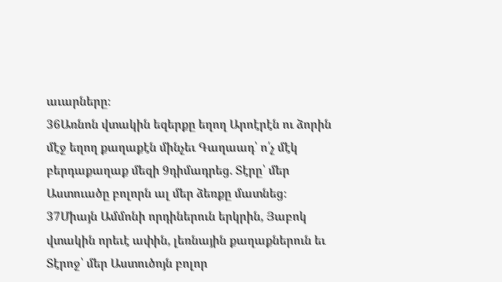աւարները։
36Առնոն վտակին եզերքը եղող Արոէրէն ու ձորին մէջ եղող քաղաքէն մինչեւ Գաղաադ՝ ո՛չ մէկ բերդաքաղաք մեզի 9դիմադրեց. Տէրը՝ մեր Աստուածը բոլորն ալ մեր ձեռքը մատնեց։
37Միայն Ամմոնի որդիներուն երկրին, Յաբոկ վտակին որեւէ ափին, լեռնային քաղաքներուն եւ Տէրոջ՝ մեր Աստուծոյն բոլոր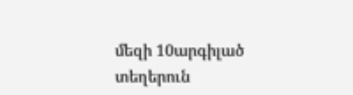մեզի 10արգիլած տեղերուն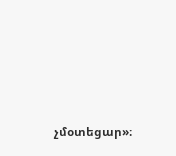չմօտեցար»։